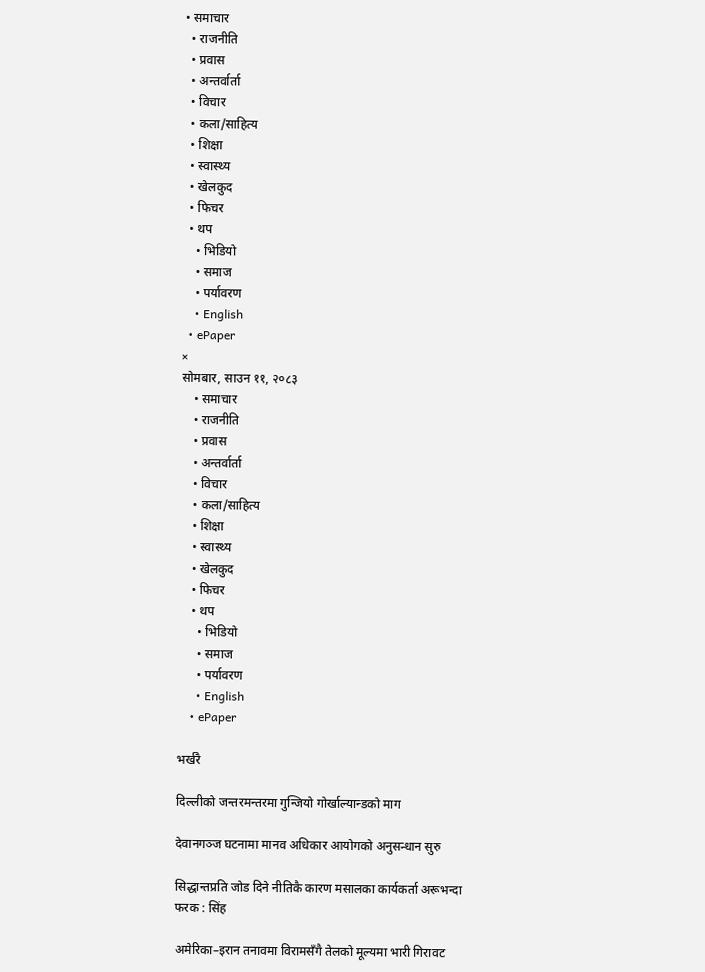• समाचार
  • राजनीति
  • प्रवास
  • अन्तर्वार्ता
  • विचार
  • कला/साहित्य
  • शिक्षा
  • स्वास्थ्य
  • खेलकुद
  • फिचर
  • थप
    • भिडियो
    • समाज
    • पर्यावरण
    • English
  • ePaper
×
सोमबार, साउन ११, २०८३
    • समाचार
    • राजनीति
    • प्रवास
    • अन्तर्वार्ता
    • विचार
    • कला/साहित्य
    • शिक्षा
    • स्वास्थ्य
    • खेलकुद
    • फिचर
    • थप
      • भिडियो
      • समाज
      • पर्यावरण
      • English
    • ePaper

भर्खरै

दिल्लीको जन्तरमन्तरमा गुन्जियो गोर्खाल्यान्डको माग

देवानगञ्ज घटनामा मानव अधिकार आयोगको अनुसन्धान सुरु

सिद्धान्तप्रति जोड दिने नीतिकै कारण मसालका कार्यकर्ता अरूभन्दा फरक : सिंह

अमेरिका–इरान तनावमा विरामसँगै तेलको मूल्यमा भारी गिरावट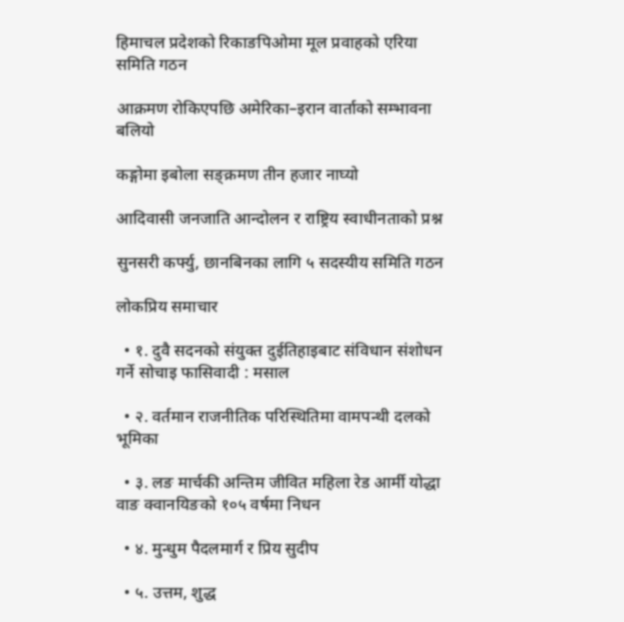हिमाचल प्रदेशको रिकाङपिओमा मूल प्रवाहको एरिया समिति गठन

आक्रमण रोकिएपछि अमेरिका–इरान वार्ताको सम्भावना बलियो

कङ्गोमा इबोला सङ्क्रमण तीन हजार नाघ्यो

आदिवासी जनजाति आन्दोलन र राष्ट्रिय स्वाधीनताको प्रश्न

सुनसरी कर्फ्यु, छानबिनका लागि ५ सदस्यीय समिति गठन

लोकप्रिय समाचार

  • १. दुवै सदनको संयुक्त दुईतिहाइबाट संविधान संशोधन गर्ने सोचाइ फासिवादी : मसाल

  • २. वर्तमान राजनीतिक परिस्थितिमा वामपन्थी दलको भूमिका

  • ३. लङ मार्चकी अन्तिम जीवित महिला रेड आर्मी योद्धा वाङ क्वानयिङको १०५ वर्षमा निधन

  • ४. मुन्धुम पैदलमार्ग र प्रिय सुदीप

  • ५. उत्तम, शुद्ध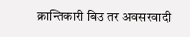क्रान्तिकारी बिउ तर अवसरवादी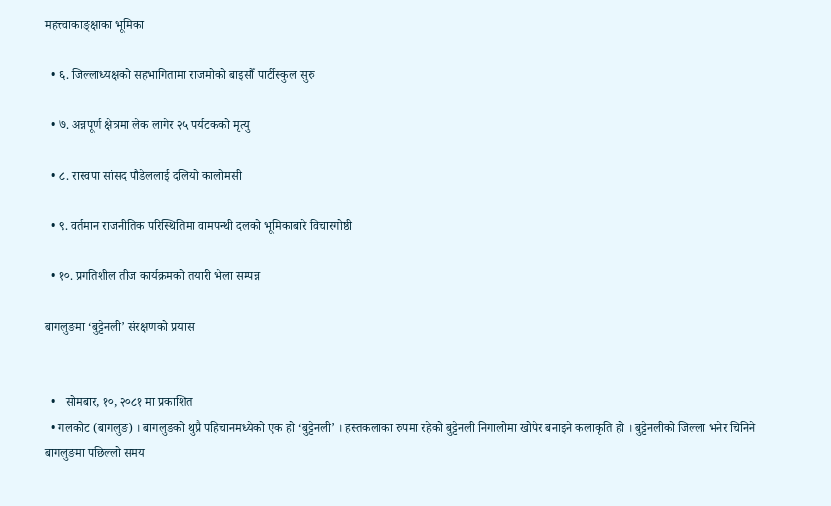महत्त्वाकाङ्क्षाका भूमिका

  • ६. जिल्लाध्यक्षको सहभागितामा राजमोको बाइसौँ पार्टीस्कुल सुरु

  • ७. अन्नपूर्ण क्षेत्रमा लेक लागेर २५ पर्यटकको मृत्यु

  • ८. रास्वपा सांसद पौडेललाई दलियो कालोमसी

  • ९. वर्तमान राजनीतिक परिस्थितिमा वामपन्थी दलको भूमिकाबारे विचारगोष्ठी

  • १०. प्रगतिशील तीज कार्यक्रमको तयारी भेला सम्पन्न

बागलुङमा ‘बुट्टेनली’ संरक्षणको प्रयास


  •   सोमबार, १०, २०८१ मा प्रकाशित
  • गलकोट (बागलुङ) । बागलुङको थुप्रै पहिचानमध्येको एक हो ‘बुट्टेनली’ । हस्तकलाका रुपमा रहेको बुट्टेनली निगालोमा खोपेर बनाइने कलाकृति हो । बुट्टेनलीको जिल्ला भनेर चिनिने बागलुङमा पछिल्लो समय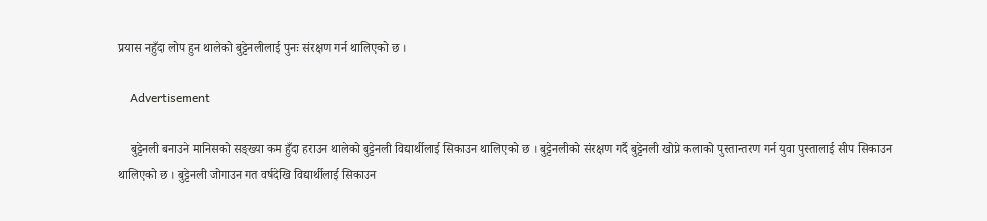प्रयास नहुँदा लोप हुन थालेको बुट्टेनलीलाई पुनः संरक्षण गर्न थालिएको छ ।

    Advertisement

    बुट्टेनली बनाउने मानिसको सङ्ख्या कम हुँदा हराउन थालेको बुट्टेनली विद्यार्थीलाई सिकाउन थालिएको छ । बुट्टेनलीको संरक्षण गर्दै बुट्टेनली खोप्ने कलाको पुस्तान्तरण गर्न युवा पुस्तालाई सीप सिकाउन थालिएको छ । बुट्टेनली जोगाउन गत वर्षदेखि विद्यार्थीलाई सिकाउन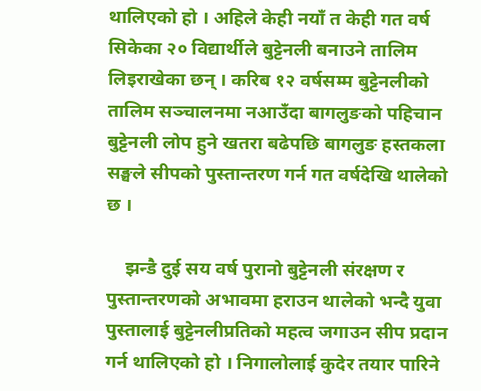थालिएको हो । अहिले केही नयाँ त केही गत वर्ष सिकेका २० विद्यार्थीले बुट्टेनली बनाउने तालिम लिइराखेका छन् । करिब १२ वर्षसम्म बुट्टेनलीको तालिम सञ्चालनमा नआउँदा बागलुङको पहिचान बुट्टेनली लोप हुने खतरा बढेपछि बागलुङ हस्तकला सङ्घले सीपको पुस्तान्तरण गर्न गत वर्षदेखि थालेको छ ।

    झन्डै दुई सय वर्ष पुरानो बुट्टेनली संरक्षण र पुस्तान्तरणको अभावमा हराउन थालेको भन्दै युवा पुस्तालाई बुट्टेनलीप्रतिको महत्व जगाउन सीप प्रदान गर्न थालिएको हो । निगालोलाई कुदेर तयार पारिने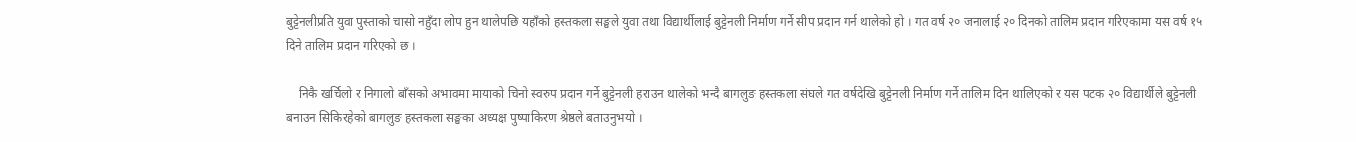बुट्टेनलीप्रति युवा पुस्ताको चासो नहुँदा लोप हुन थालेपछि यहाँको हस्तकला सङ्घले युवा तथा विद्यार्थीलाई बुट्टेनली निर्माण गर्ने सीप प्रदान गर्न थालेको हो । गत वर्ष २० जनालाई २० दिनको तालिम प्रदान गरिएकामा यस वर्ष १५ दिने तालिम प्रदान गरिएको छ ।

    निकै खर्चिलो र निगालो बाँसको अभावमा मायाको चिनो स्वरुप प्रदान गर्ने बुट्टेनली हराउन थालेको भन्दै बागलुङ हस्तकला संघले गत वर्षदेखि बुट्टेनली निर्माण गर्ने तालिम दिन थालिएको र यस पटक २० विद्यार्थीले बुट्टेनली बनाउन सिकिरहेको बागलुङ हस्तकला सङ्घका अध्यक्ष पुष्पाकिरण श्रेष्ठले बताउनुभयो ।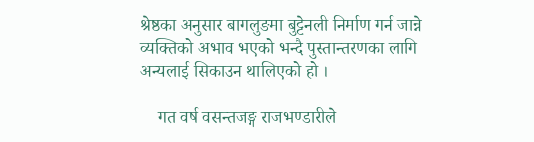श्रेष्ठका अनुसार बागलुङमा बुट्टेनली निर्माण गर्न जान्ने व्यक्तिको अभाव भएको भन्दै पुस्तान्तरणका लागि अन्यलाई सिकाउन थालिएको हो ।

    गत वर्ष वसन्तजङ्ग राजभण्डारीले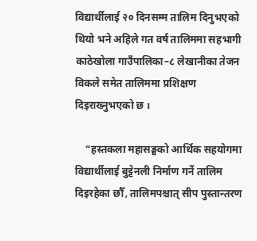विद्यार्थीलाई २० दिनसम्म तालिम दिनुभएको थियो भने अहिले गत वर्ष तालिममा सहभागी काठेखोला गाउँपालिका–८ लेखानीका तेजन विकले समेत तालिममा प्रशिक्षण दिइराख्नुभएको छ ।

    “हस्तकला महासङ्घको आर्थिक सहयोगमा विद्यार्थीलाई बुट्टेनली निर्माण गर्ने तालिम दिइरहेका छौँ, तालिमपश्चात् सीप पुस्तान्तरण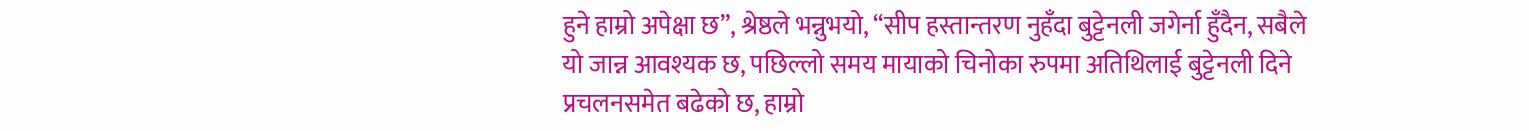हुने हाम्रो अपेक्षा छ”, श्रेष्ठले भन्नुभयो, “सीप हस्तान्तरण नुहँदा बुट्टेनली जगेर्ना हुँदैन, सबैले यो जान्न आवश्यक छ, पछिल्लो समय मायाको चिनोका रुपमा अतिथिलाई बुट्टेनली दिने प्रचलनसमेत बढेको छ, हाम्रो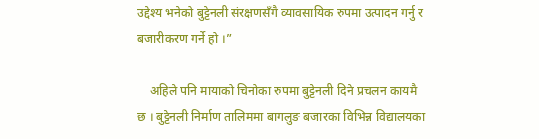उद्देश्य भनेको बुट्टेनली संरक्षणसँगै व्यावसायिक रुपमा उत्पादन गर्नु र बजारीकरण गर्ने हो ।”

    अहिले पनि मायाको चिनोका रुपमा बुट्टेनली दिने प्रचलन कायमै छ । बुट्टेनली निर्माण तालिममा बागलुङ बजारका विभिन्न विद्यालयका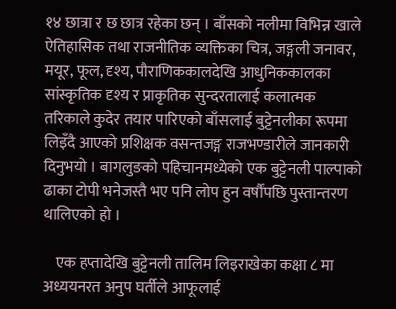१४ छात्रा र छ छात्र रहेका छन् । बाँसको नलीमा विभिन्न खाले ऐतिहासिक तथा राजनीतिक व्यक्तिका चित्र, जङ्गली जनावर, मयूर, फूल, दृश्य, पौराणिककालदेखि आधुनिककालका सांस्कृतिक दृश्य र प्राकृतिक सुन्दरतालाई कलात्मक तरिकाले कुदेर तयार पारिएको बाँसलाई बुट्टेनलीका रूपमा लिइँदै आएको प्रशिक्षक वसन्तजङ्ग राजभण्डारीले जानकारी दिनुभयो । बागलुङको पहिचानमध्येको एक बुट्टेनली पाल्पाको ढाका टोपी भनेजस्तै भए पनि लोप हुन वर्षौंपछि पुस्तान्तरण थालिएको हो ।

    एक हप्तादेखि बुट्टेनली तालिम लिइराखेका कक्षा ८ मा अध्ययनरत अनुप घर्तीले आफूलाई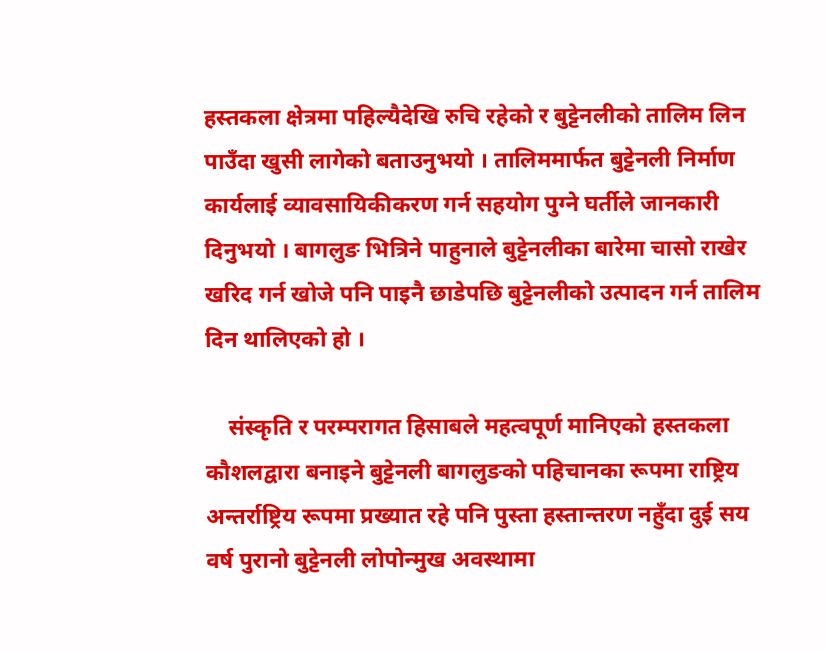हस्तकला क्षेत्रमा पहिल्यैदेखि रुचि रहेको र बुट्टेनलीको तालिम लिन पाउँदा खुसी लागेको बताउनुभयो । तालिममार्फत बुट्टेनली निर्माण कार्यलाई व्यावसायिकीकरण गर्न सहयोग पुग्ने घर्तीले जानकारी दिनुभयो । बागलुङ भित्रिने पाहुनाले बुट्टेनलीका बारेमा चासो राखेर खरिद गर्न खोजे पनि पाइनै छाडेपछि बुट्टेनलीको उत्पादन गर्न तालिम दिन थालिएको हो ।

    संस्कृति र परम्परागत हिसाबले महत्वपूर्ण मानिएको हस्तकला कौशलद्वारा बनाइने बुट्टेनली बागलुङको पहिचानका रूपमा राष्ट्रिय अन्तर्राष्ट्रिय रूपमा प्रख्यात रहे पनि पुस्ता हस्तान्तरण नहुँदा दुई सय वर्ष पुरानो बुट्टेनली लोपोन्मुख अवस्थामा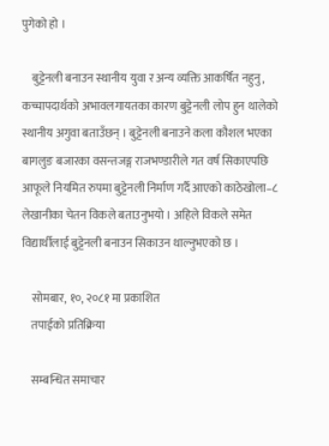पुगेको हो ।

    बुट्टेनली बनाउन स्थानीय युवा र अन्य व्यक्ति आकर्षित नहुनु, कच्चापदार्थको अभावलगायतका कारण बुट्टेनली लोप हुन थालेको स्थानीय अगुवा बताउँछन् । बुट्टेनली बनाउने कला कौशल भएका बागलुङ बजारका वसन्तजङ्ग राजभण्डारीले गत वर्ष सिकाएपछि आफूले नियमित रुपमा बुट्टेनली निर्माण गर्दै आएको काठेखोला–८ लेखानीका चेतन विकले बताउनुभयो । अहिले विकले समेत विद्यार्थीलाई बुट्टेनली बनाउन सिकाउन थाल्नुभएको छ ।

    सोमबार, १०, २०८१ मा प्रकाशित
    तपाईको प्रतिक्रिया

    सम्बन्धित समाचार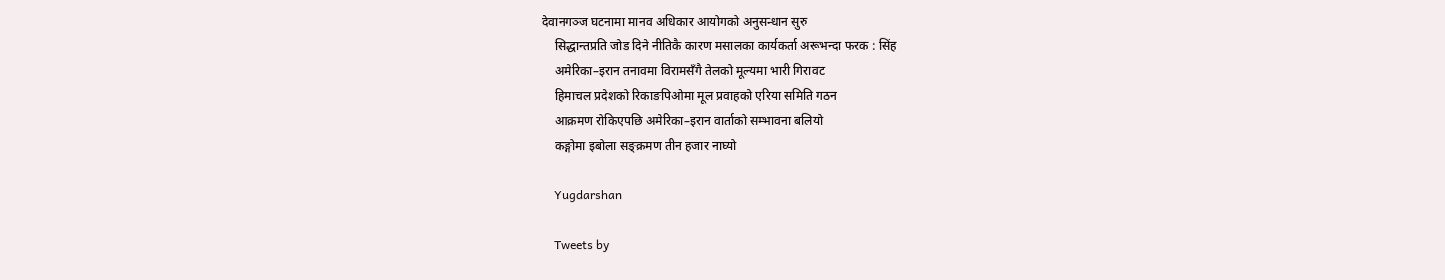देवानगञ्ज घटनामा मानव अधिकार आयोगको अनुसन्धान सुरु
    सिद्धान्तप्रति जोड दिने नीतिकै कारण मसालका कार्यकर्ता अरूभन्दा फरक : सिंह
    अमेरिका–इरान तनावमा विरामसँगै तेलको मूल्यमा भारी गिरावट
    हिमाचल प्रदेशको रिकाङपिओमा मूल प्रवाहको एरिया समिति गठन
    आक्रमण रोकिएपछि अमेरिका–इरान वार्ताको सम्भावना बलियो
    कङ्गोमा इबोला सङ्क्रमण तीन हजार नाघ्यो

    Yugdarshan

    Tweets by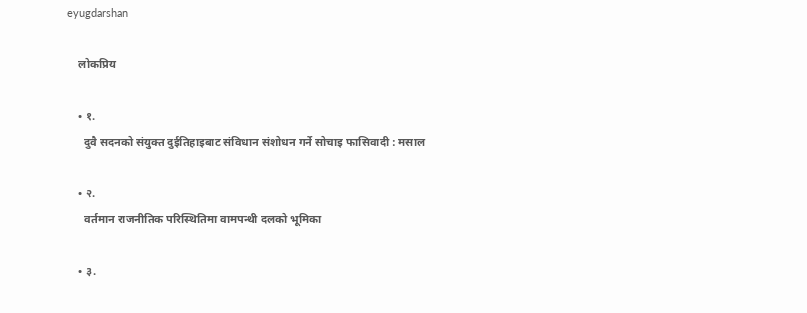eyugdarshan

    लोकप्रिय

    • १.
      दुवै सदनको संयुक्त दुईतिहाइबाट संविधान संशोधन गर्ने सोचाइ फासिवादी : मसाल

    • २.
      वर्तमान राजनीतिक परिस्थितिमा वामपन्थी दलको भूमिका

    • ३.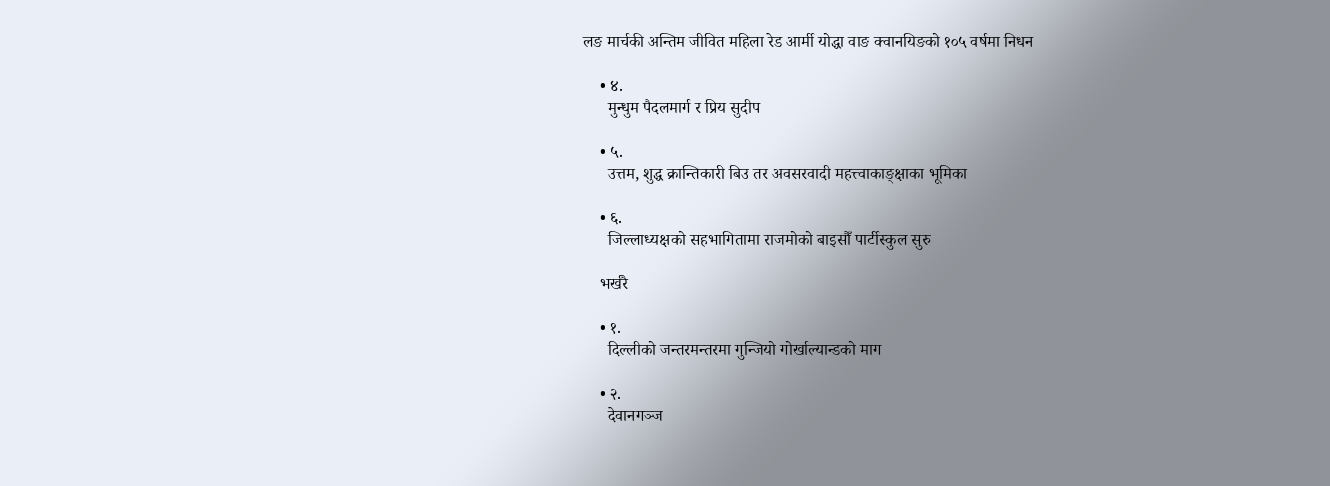लङ मार्चकी अन्तिम जीवित महिला रेड आर्मी योद्धा वाङ क्वानयिङको १०५ वर्षमा निधन

    • ४.
      मुन्धुम पैदलमार्ग र प्रिय सुदीप

    • ५.
      उत्तम, शुद्ध क्रान्तिकारी बिउ तर अवसरवादी महत्त्वाकाङ्क्षाका भूमिका

    • ६.
      जिल्लाध्यक्षको सहभागितामा राजमोको बाइसौँ पार्टीस्कुल सुरु

    भर्खरै

    • १.
      दिल्लीको जन्तरमन्तरमा गुन्जियो गोर्खाल्यान्डको माग

    • २.
      देवानगञ्ज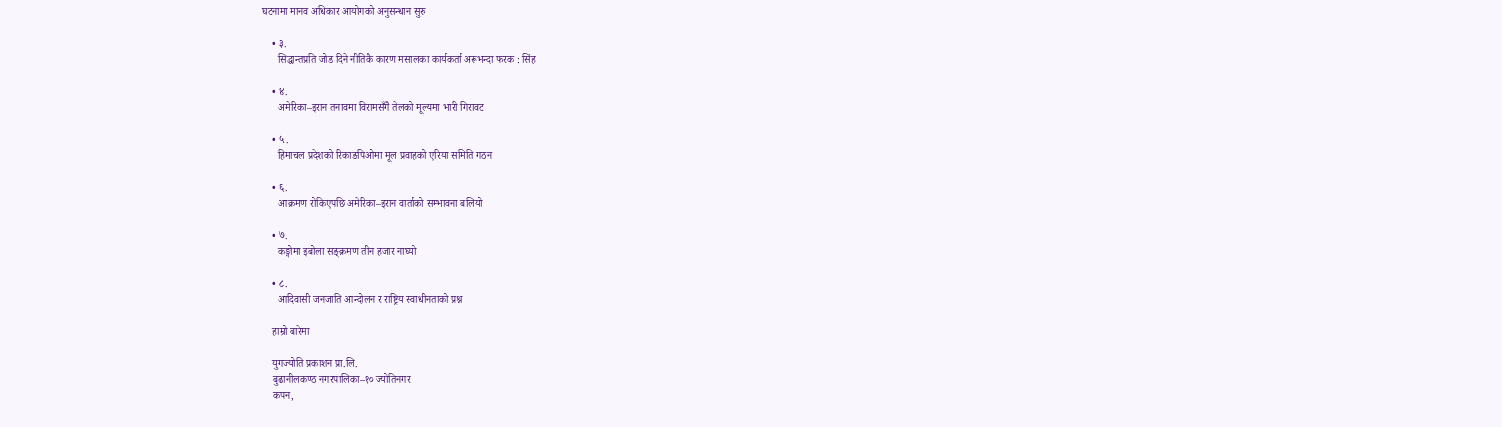घटनामा मानव अधिकार आयोगको अनुसन्धान सुरु

    • ३.
      सिद्धान्तप्रति जोड दिने नीतिकै कारण मसालका कार्यकर्ता अरूभन्दा फरक : सिंह

    • ४.
      अमेरिका–इरान तनावमा विरामसँगै तेलको मूल्यमा भारी गिरावट

    • ५.
      हिमाचल प्रदेशको रिकाङपिओमा मूल प्रवाहको एरिया समिति गठन

    • ६.
      आक्रमण रोकिएपछि अमेरिका–इरान वार्ताको सम्भावना बलियो

    • ७.
      कङ्गोमा इबोला सङ्क्रमण तीन हजार नाघ्यो

    • ८.
      आदिवासी जनजाति आन्दोलन र राष्ट्रिय स्वाधीनताको प्रश्न

    हाम्रो बारेमा

    युगज्योति प्रकाशन प्रा.लि.
    बुढानीलकण्ठ नगरपालिका–१० ज्योतिनगर
    कपन,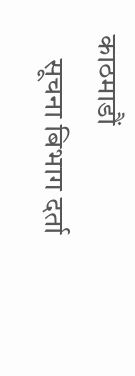काठमाडौं
    सूचना बिभाग दर्ता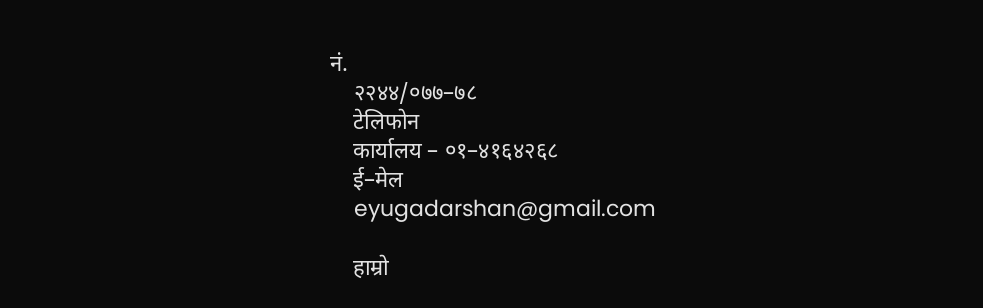नं.
    २२४४/०७७–७८
    टेलिफोन
    कार्यालय – ०१–४१६४२६८
    ई–मेल
    eyugadarshan@gmail.com

    हाम्रो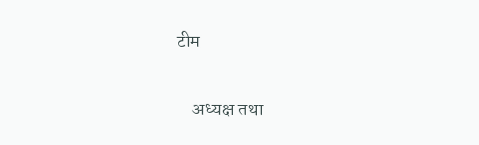टीम

    अध्यक्ष तथा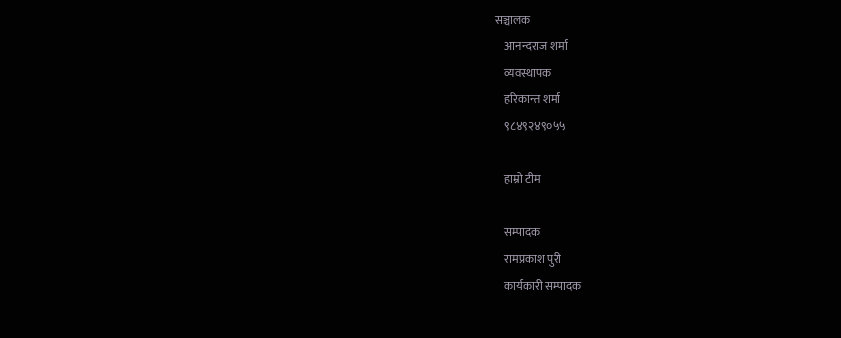सञ्चालक
    आनन्दराज शर्मा
    व्यवस्थापक
    हरिकान्त शर्मा
    ९८४९२४९०५५

    हाम्रो टीम

    सम्पादक
    रामप्रकाश पुरी
    कार्यकारी सम्पादक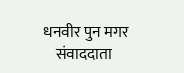धनवीर पुन मगर
    संवाददाता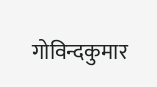गोविन्दकुमार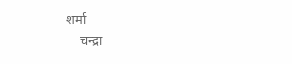शर्मा
    चन्द्रा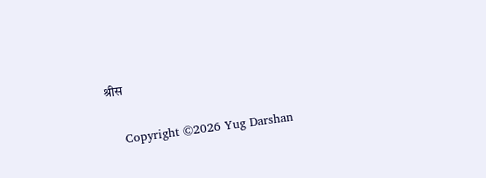श्रीस

    Copyright ©2026 Yug Darshan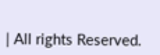| All rights Reserved.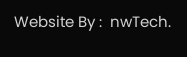Website By :  nwTech.